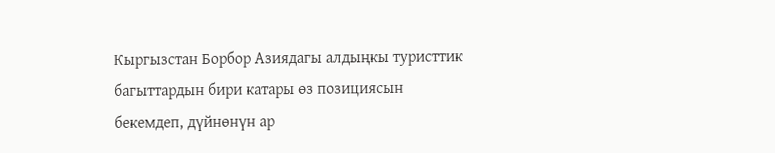Кыргызстан Борбор Азиядагы алдыңкы туристтик багыттардын бири катары өз позициясын бекемдеп, дүйнөнүн ар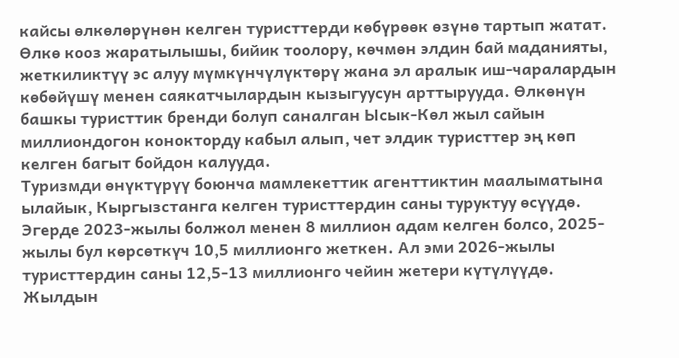кайсы өлкөлөрүнөн келген туристтерди көбүрөөк өзүнө тартып жатат. Өлкө кооз жаратылышы, бийик тоолору, көчмөн элдин бай маданияты, жеткиликтүү эс алуу мүмкүнчүлүктөрү жана эл аралык иш-чаралардын көбөйүшү менен саякатчылардын кызыгуусун арттырууда. Өлкөнүн башкы туристтик бренди болуп саналган Ысык-Көл жыл сайын миллиондогон конокторду кабыл алып, чет элдик туристтер эң көп келген багыт бойдон калууда.
Туризмди өнүктүрүү боюнча мамлекеттик агенттиктин маалыматына ылайык, Кыргызстанга келген туристтердин саны туруктуу өсүүдө. Эгерде 2023-жылы болжол менен 8 миллион адам келген болсо, 2025-жылы бул көрсөткүч 10,5 миллионго жеткен. Ал эми 2026-жылы туристтердин саны 12,5-13 миллионго чейин жетери күтүлүүдө. Жылдын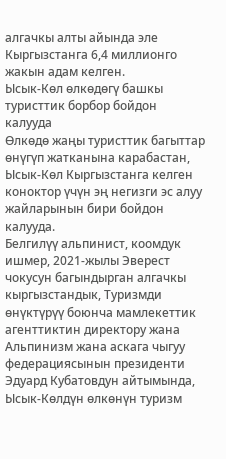алгачкы алты айында эле Кыргызстанга 6,4 миллионго жакын адам келген.
Ысык-Көл өлкөдөгү башкы туристтик борбор бойдон калууда
Өлкөдө жаңы туристтик багыттар өнүгүп жатканына карабастан, Ысык-Көл Кыргызстанга келген коноктор үчүн эң негизги эс алуу жайларынын бири бойдон калууда.
Белгилүү альпинист, коомдук ишмер, 2021-жылы Эверест чокусун багындырган алгачкы кыргызстандык, Туризмди өнүктүрүү боюнча мамлекеттик агенттиктин директору жана Альпинизм жана аскага чыгуу федерациясынын президенти Эдуард Кубатовдун айтымында, Ысык-Көлдүн өлкөнүн туризм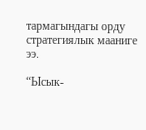тармагындагы орду стратегиялык мааниге ээ.

“Ысык-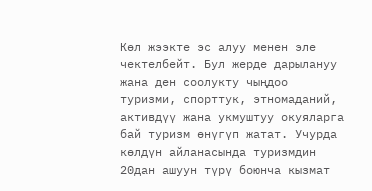Көл жээкте эс алуу менен эле чектелбейт. Бул жерде дарылануу жана ден соолукту чыңдоо туризми, спорттук, этномаданий, активдүү жана укмуштуу окуяларга бай туризм өнүгүп жатат. Учурда көлдүн айланасында туризмдин 20дан ашуун түрү боюнча кызмат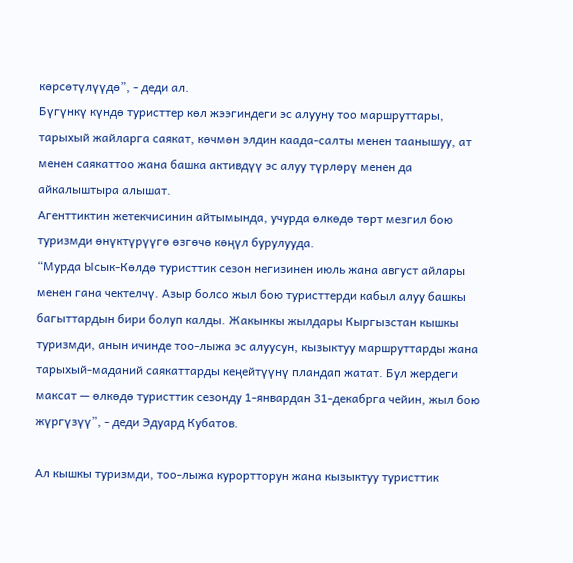көрсөтүлүүдө”, - деди ал.
Бүгүнкү күндө туристтер көл жээгиндеги эс алууну тоо маршруттары, тарыхый жайларга саякат, көчмөн элдин каада-салты менен таанышуу, ат менен саякаттоо жана башка активдүү эс алуу түрлөрү менен да айкалыштыра алышат.
Агенттиктин жетекчисинин айтымында, учурда өлкөдө төрт мезгил бою туризмди өнүктүрүүгө өзгөчө көңүл бурулууда.
“Мурда Ысык-Көлдө туристтик сезон негизинен июль жана август айлары менен гана чектелчү. Азыр болсо жыл бою туристтерди кабыл алуу башкы багыттардын бири болуп калды. Жакынкы жылдары Кыргызстан кышкы туризмди, анын ичинде тоо-лыжа эс алуусун, кызыктуу маршруттарды жана тарыхый-маданий саякаттарды кеңейтүүнү пландап жатат. Бул жердеги максат — өлкөдө туристтик сезонду 1-январдан 31-декабрга чейин, жыл бою жүргүзүү”, - деди Эдуард Кубатов.

Ал кышкы туризмди, тоо-лыжа курортторун жана кызыктуу туристтик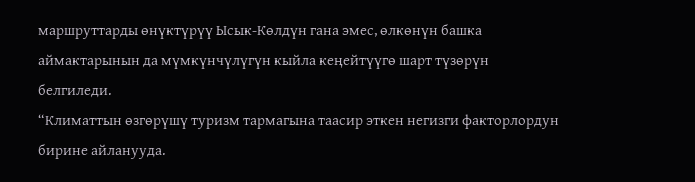маршруттарды өнүктүрүү Ысык-Көлдүн гана эмес, өлкөнүн башка аймактарынын да мүмкүнчүлүгүн кыйла кеңейтүүгө шарт түзөрүн белгиледи.
“Климаттын өзгөрүшү туризм тармагына таасир эткен негизги факторлордун бирине айланууда.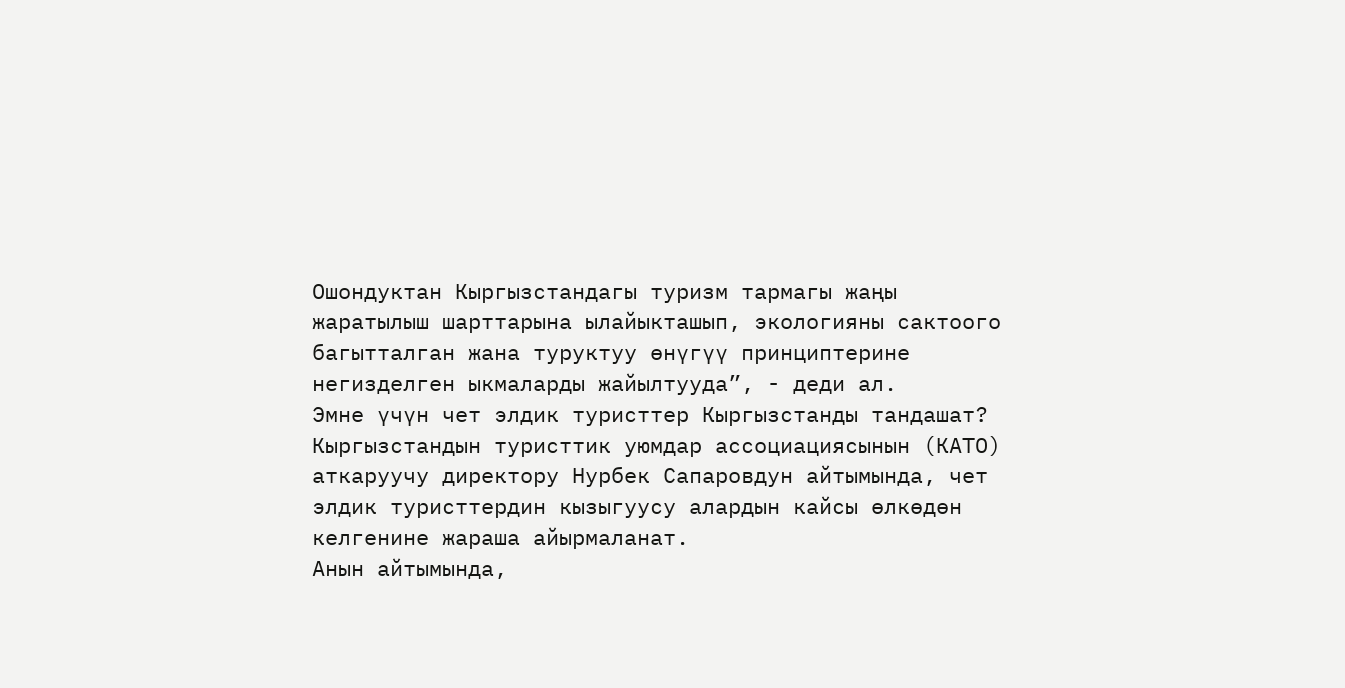Ошондуктан Кыргызстандагы туризм тармагы жаңы жаратылыш шарттарына ылайыкташып, экологияны сактоого багытталган жана туруктуу өнүгүү принциптерине негизделген ыкмаларды жайылтууда”, - деди ал.
Эмне үчүн чет элдик туристтер Кыргызстанды тандашат?
Кыргызстандын туристтик уюмдар ассоциациясынын (КАТО) аткаруучу директору Нурбек Сапаровдун айтымында, чет элдик туристтердин кызыгуусу алардын кайсы өлкөдөн келгенине жараша айырмаланат.
Анын айтымында,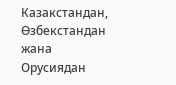Казакстандан, Өзбекстандан жана Орусиядан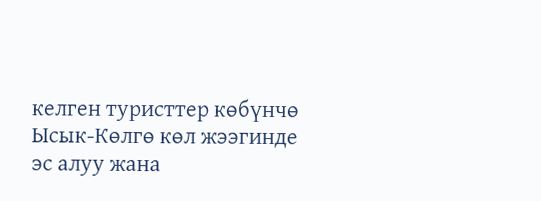келген туристтер көбүнчө Ысык-Көлгө көл жээгинде эс алуу жана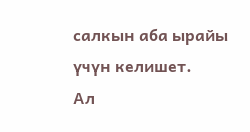салкын аба ырайы үчүн келишет.
Ал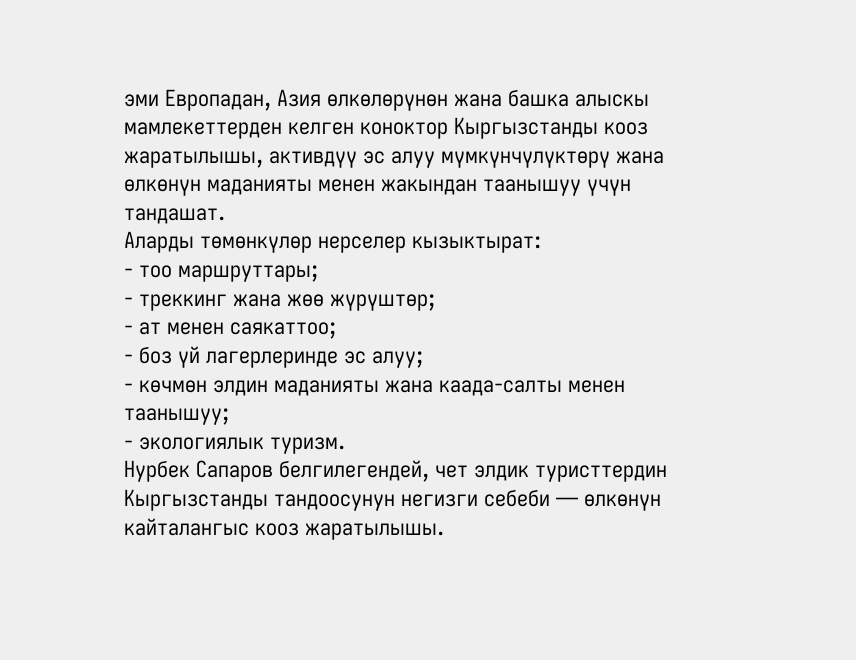эми Европадан, Азия өлкөлөрүнөн жана башка алыскы мамлекеттерден келген коноктор Кыргызстанды кооз жаратылышы, активдүү эс алуу мүмкүнчүлүктөрү жана өлкөнүн маданияты менен жакындан таанышуу үчүн тандашат.
Аларды төмөнкүлөр нерселер кызыктырат:
- тоо маршруттары;
- треккинг жана жөө жүрүштөр;
- ат менен саякаттоо;
- боз үй лагерлеринде эс алуу;
- көчмөн элдин маданияты жана каада-салты менен таанышуу;
- экологиялык туризм.
Нурбек Сапаров белгилегендей, чет элдик туристтердин Кыргызстанды тандоосунун негизги себеби — өлкөнүн кайталангыс кооз жаратылышы.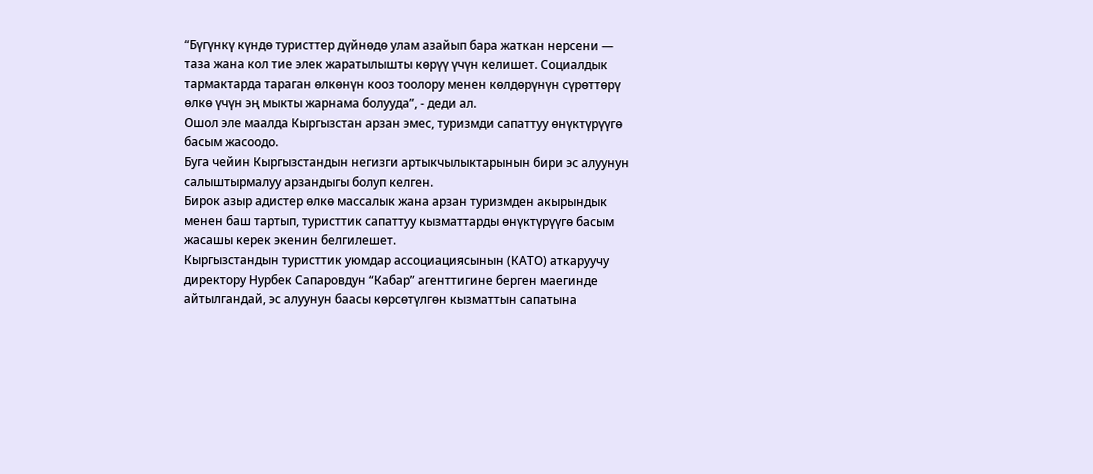“Бүгүнкү күндө туристтер дүйнөдө улам азайып бара жаткан нерсени — таза жана кол тие элек жаратылышты көрүү үчүн келишет. Социалдык тармактарда тараган өлкөнүн кооз тоолору менен көлдөрүнүн сүрөттөрү өлкө үчүн эң мыкты жарнама болууда”, - деди ал.
Ошол эле маалда Кыргызстан арзан эмес, туризмди сапаттуу өнүктүрүүгө басым жасоодо.
Буга чейин Кыргызстандын негизги артыкчылыктарынын бири эс алуунун салыштырмалуу арзандыгы болуп келген.
Бирок азыр адистер өлкө массалык жана арзан туризмден акырындык менен баш тартып, туристтик сапаттуу кызматтарды өнүктүрүүгө басым жасашы керек экенин белгилешет.
Кыргызстандын туристтик уюмдар ассоциациясынын (КАТО) аткаруучу директору Нурбек Сапаровдун “Кабар” агенттигине берген маегинде айтылгандай, эс алуунун баасы көрсөтүлгөн кызматтын сапатына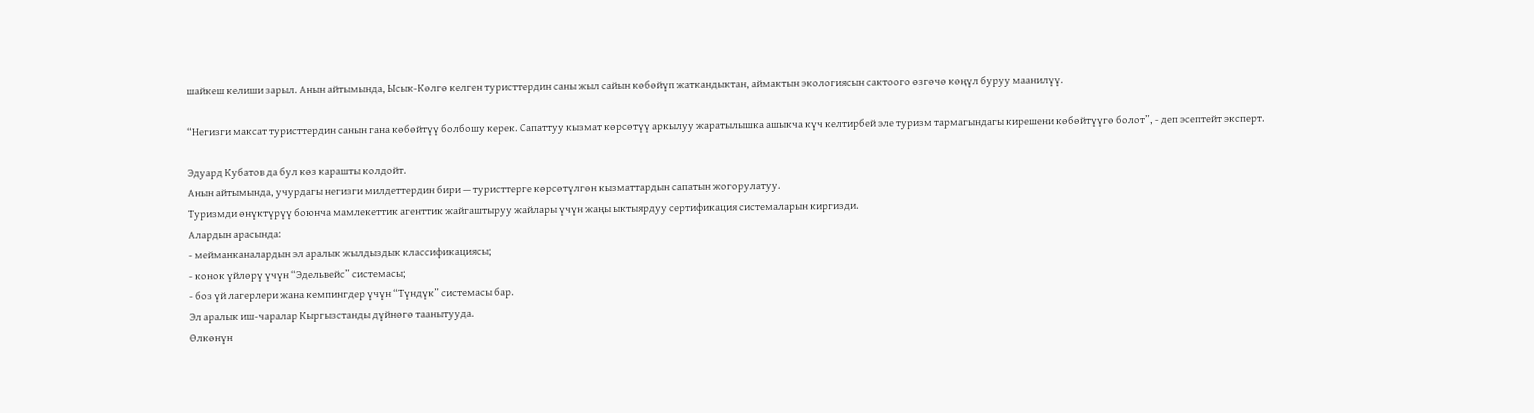шайкеш келиши зарыл. Анын айтымында, Ысык-Көлгө келген туристтердин саны жыл сайын көбөйүп жаткандыктан, аймактын экологиясын сактоого өзгөчө көңүл буруу маанилүү.

“Негизги максат туристтердин санын гана көбөйтүү болбошу керек. Сапаттуу кызмат көрсөтүү аркылуу жаратылышка ашыкча күч келтирбей эле туризм тармагындагы кирешени көбөйтүүгө болот”, - деп эсептейт эксперт.

Эдуард Кубатов да бул көз карашты колдойт.
Анын айтымында, учурдагы негизги милдеттердин бири — туристтерге көрсөтүлгөн кызматтардын сапатын жогорулатуу.
Туризмди өнүктүрүү боюнча мамлекеттик агенттик жайгаштыруу жайлары үчүн жаңы ыктыярдуу сертификация системаларын киргизди.
Алардын арасында:
- мейманканалардын эл аралык жылдыздык классификациясы;
- конок үйлөрү үчүн “Эдельвейс” системасы;
- боз үй лагерлери жана кемпингдер үчүн “Түндүк” системасы бар.
Эл аралык иш-чаралар Кыргызстанды дүйнөгө таанытууда.
Өлкөнүн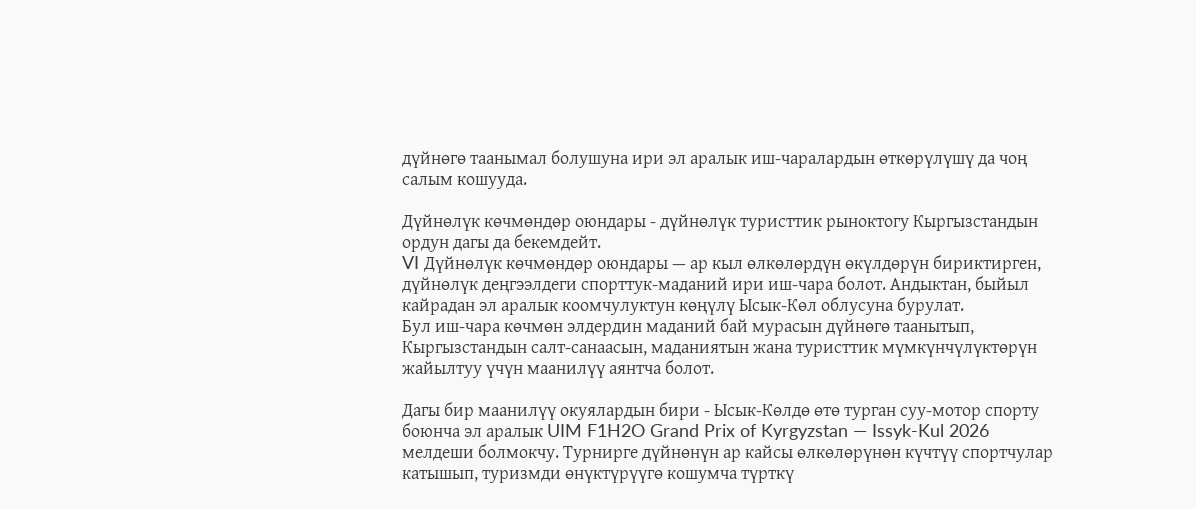дүйнөгө таанымал болушуна ири эл аралык иш-чаралардын өткөрүлүшү да чоң салым кошууда.

Дүйнөлүк көчмөндөр оюндары - дүйнөлүк туристтик рыноктогу Кыргызстандын ордун дагы да бекемдейт.
VI Дүйнөлүк көчмөндөр оюндары — ар кыл өлкөлөрдүн өкүлдөрүн бириктирген, дүйнөлүк деңгээлдеги спорттук-маданий ири иш-чара болот. Андыктан, быйыл кайрадан эл аралык коомчулуктун көңүлү Ысык-Көл облусуна бурулат.
Бул иш-чара көчмөн элдердин маданий бай мурасын дүйнөгө таанытып, Кыргызстандын салт-санаасын, маданиятын жана туристтик мүмкүнчүлүктөрүн жайылтуу үчүн маанилүү аянтча болот.

Дагы бир маанилүү окуялардын бири - Ысык-Көлдө өтө турган суу-мотор спорту боюнча эл аралык UIM F1H2O Grand Prix of Kyrgyzstan — Issyk-Kul 2026 мелдеши болмокчу. Турнирге дүйнөнүн ар кайсы өлкөлөрүнөн күчтүү спортчулар катышып, туризмди өнүктүрүүгө кошумча түрткү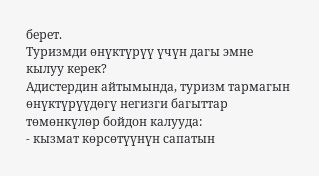берет.
Туризмди өнүктүрүү үчүн дагы эмне кылуу керек?
Адистердин айтымында, туризм тармагын өнүктүрүүдөгү негизги багыттар төмөнкүлөр бойдон калууда:
- кызмат көрсөтүүнүн сапатын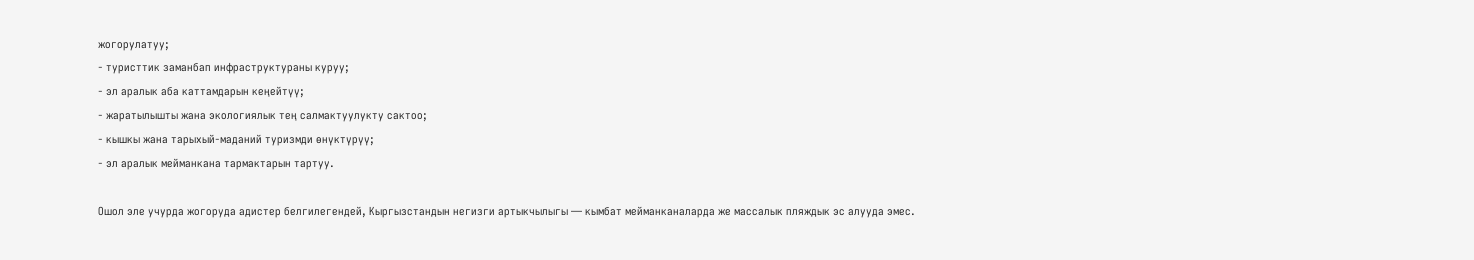жогорулатуу;
- туристтик заманбап инфраструктураны куруу;
- эл аралык аба каттамдарын кеңейтүү;
- жаратылышты жана экологиялык тең салмактуулукту сактоо;
- кышкы жана тарыхый-маданий туризмди өнүктүрүү;
- эл аралык мейманкана тармактарын тартуу.

Ошол эле учурда жогоруда адистер белгилегендей, Кыргызстандын негизги артыкчылыгы — кымбат мейманканаларда же массалык пляждык эс алууда эмес.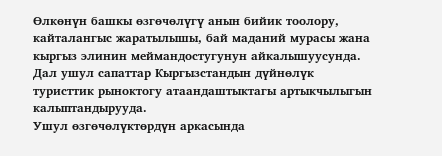Өлкөнүн башкы өзгөчөлүгү анын бийик тоолору, кайталангыс жаратылышы, бай маданий мурасы жана кыргыз элинин меймандостугунун айкалышуусунда. Дал ушул сапаттар Кыргызстандын дүйнөлүк туристтик рыноктогу атаандаштыктагы артыкчылыгын калыптандырууда.
Ушул өзгөчөлүктөрдүн аркасында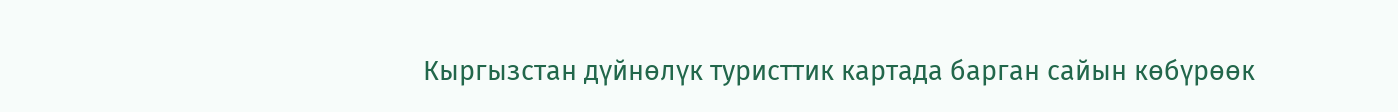Кыргызстан дүйнөлүк туристтик картада барган сайын көбүрөөк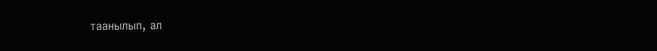таанылып, ал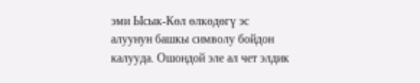эми Ысык-Көл өлкөдөгү эс алуунун башкы символу бойдон калууда. Ошондой эле ал чет элдик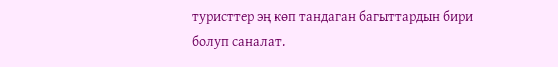туристтер эң көп тандаган багыттардын бири болуп саналат.